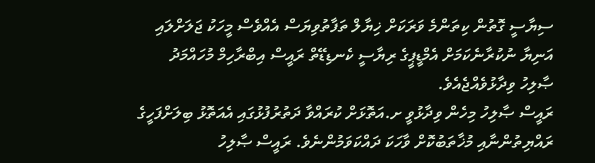ސިޔާސީ ގޮތުން ކިތަންމެ ވަރަކަށް ޚިޔާލް ތަފާތުވިޔަސް އެއްވެސް މީހަކު ޖަލަށްލައި އަނިޔާ ނުކުރާނެކަމަށް އެމްޑީޕީގެ ރިޔާސީ ކެނޑިޑޭތް ރައީސް އިބްރާހިމް މުހައްމަދު ޞާލިހު ވިދާޅުވެއްޖެއެވެ.
ރައީސް ޞާލިހު މިހެން ވިދާޅުވީ ށ.އަތޮޅަށް ކުރައްވާ ދަތުރުފުޅުގައި އެއަތޮޅު ބިލަށްފަހީގެ ރައްޔިތުންނާއި މުޚާތަބުކޮށް ވާހަކަ ދައްކަވަމުންނެވެ. ރައީސް ޞާލިހު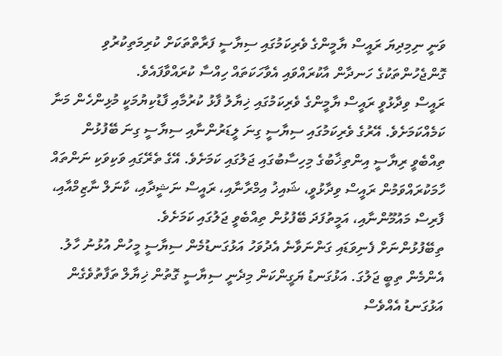ވަނީ ނިމިދިޔަ ރައީސް ޔާމީންގެ ވެރިކަމުގައި ސިޔާސީ ފަރާތްތަކަށް ކުރިމަތިކުރުވި ގޮންޖެހުންތަކުގެ ހަނދާން އާކުރައްވައި އެވާހަކަތައް ހިއްސާ ކުރައްވާފައެވެ.
ރައީސް ވިދާޅުވީ ރައީސް ޔާމީންގެ ވެރިކަމުގައި ޚިޔާލު ފާޅު ކުރުމާއި ފާޑުކިޔުމަކީ މުޅިންހެން މަނާ ކަމެއްކަމަށެވެ. އޭރުގެ ވެރިކަމުގައި ސިޔާސީ ގިނަ ލީޑަރުންނާއި ސިޔާސީ ގިނަ ބޭފުޅުން ތިއްބެވީ ރިޔާސީ އިންތިޚާބުގެ މިހިސާބުގައި ޖަލުގައި ކަމަށެވެ. އޭގެ ތެރޭގައި ވަކިވަކި ނަންތައް ހާމަކުރައްވަމުން ރައީސް ވިދާޅުވީ، ޝައިޚު އިމްރާނާއި، ރައީސް ނަޝީދާއި، ކާނަލް ނާޒިމްއާއި، ފާރިސް މައުމޫންނާއި، އަމީތުފަދަ ބޭފުޅުން ތިއްބެވީ ޖަލުގައި ކަމަށެވެ.
ތިބޭފުޅުންނަށް ފެނިވަޑައި ގަންނަވާނެ އެދުވަހު އަޅުގަނޑުމެން ސިޔާސީ މީހުން އުޅުނު ހާލު. އެންމެން ތިބީ ޖަލުގަ. އަޅުގަނޑު ޔަގީންކަން މިދެނީ ސިޔާސީ ގޮތުން ޚިޔާލް ތަފާތުވެގެން އަޅުގަނޑު އެއްވެސް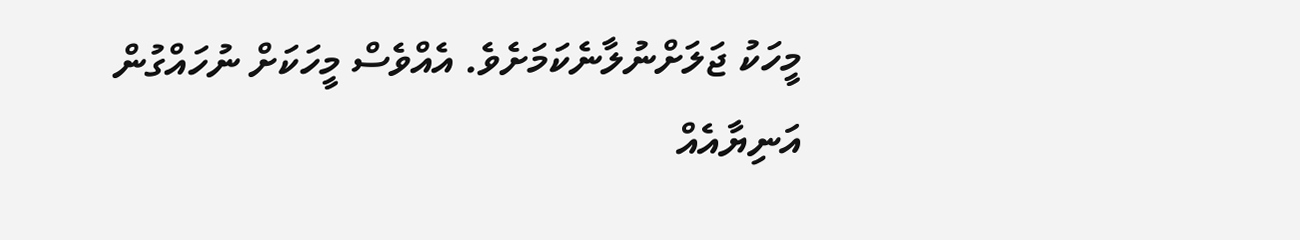މީހަކު ޖަލަށްނުލާނެކަމަށެވެ. އެއްވެސް މީހަކަށް ނުހައްގުން އަނިޔާއެއް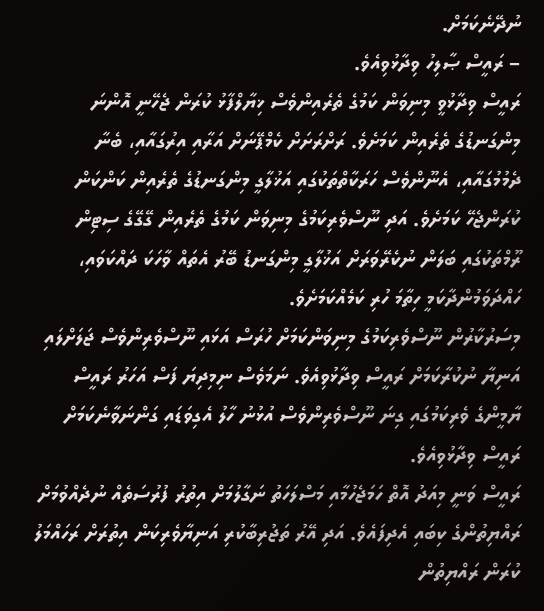ނުދޭނެކަމަށް.
– ރައީސް ޞާލިހު ވިދާޅުވިއެވެ.
ރައީސް ވިދާޅުވީ މިނިވަން ކަމުގެ ތެރެއިންވެސް ޚިޔާލްފާޅު ކުރަން ޖެހޭނީ އޮންނަ މިންގަނޑުގެ ތެރެއިން ކަމަށެވެ. ރަށްރަށަށް ކެމްޕޭނަށް އަރާއި އިރުގައާއި، ބެނާ ދެމުމުގައާއި، އެނޫންވެސް ހަރަކާތްތަކުގައި އަޚުލާގީ މިންގަނޑުގެ ތެރެއިން ކަންކަން ކުރަންޖެހޭ ކަމަށެވެ. އަދި ނޫސްވެރިކަމުގެ މިނިވަން ކަމުގެ ތެރެއިން ގޭގޭގެ ސިޓިން ރޫމްތަކުގައި ބަލަން ނުކެރޭވަރަށް އަޚުލާގީ މިންގަނޑު ބޭރު އެތައް ވާހަކަ ދައްކަވައި، ހައްދަވަމުންދާކަމީ ހިތާމަ ހުރި ކަމެއްކަމަށެވެ.
މިސަރުކާރުން ނޫސްވެރިކަމުގެ މިނިވަންކަމަށް ހުރަސް އަޅައި ނޫސްވެރިންވެސް ޖަލަށްލައި އަނިޔާ ނުކުރާކަމަށް ރައީސް ވިދާޅުވިއެވެ. ނަމަވެސް ނިމިދިޔަ ފަސް އަހަރު ރައީސް ޔާމީންގެ ވެރިކަމުގައި ގިނަ ނޫސްވެރިންވެސް އުޅުނު ހާލު އެގިވަޑައި ގަންނަވާނެކަމަށް ރައީސް ވިދާޅުވިއެވެ.
ރައީސް ވަނީ މިއަދު އޮތް ހަމަޖެހުމާއި މަސްލަހަތު ނަގާލުމަށް އިތުރު ފުރުސަތެއް ނުދެއްވުމަށް ރައްޔިތުންގެ ކިބައި އެދިފައެވެ. އަދި އޭރު ތަޖުރިބާކުރި އަނިޔާވެރިކަން އިތުރަށް ރަހައްމަލު ކުރަން ރައްޔިތުން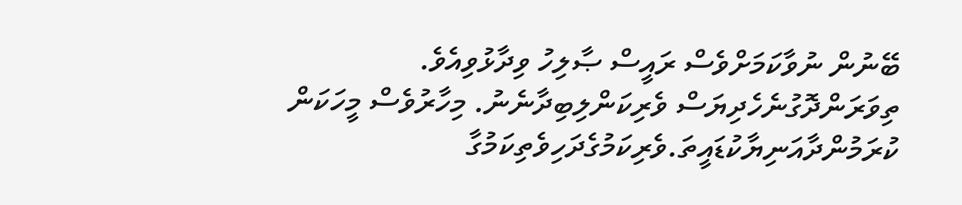ބޭނުން ނުވާކަމަށްވެސް ރައީސް ޞާލިހު ވިދާޅުވިއެވެ.
ތިވަރަންދޮގުނެހެދިޔަސް ވެރިކަންލިބިދާނެނު. މިހާރުވެސް މީހަކަން ކުރަމުންދާއަނިޔާކުޑައީތަ.ވެރިކަމުގެދަހިވެތިކަމުގާ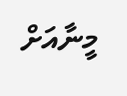މީނާއަށް